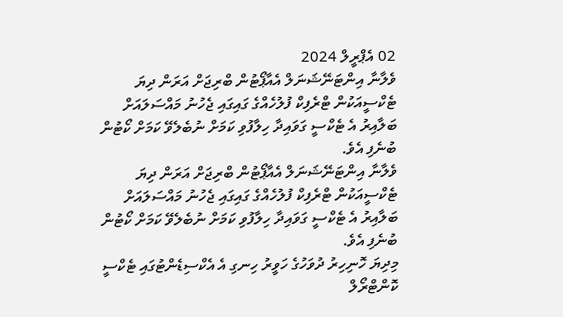02 އެޕްރީލް 2024
ވެލާނާ އިންޓަނޭޝަނަލް އެއާޕޯޓުން ބްރިޖަށް އަރަން ދިޔަ ޓެކްސީއަކުން ޓްރެފިކް ފުލުހެއްގެ ގައިގައި ޖެހުނު މައްސަލައަށް ބަލާއިރު އެ ޓެކްސީ ގަވައިދާ ހިލާފުވި ކަމަށް ނުބެލެވޭ ކަމަށް ކޯޓުން ބުނެފި އެވެ.
ވެލާނާ އިންޓަނޭޝަނަލް އެއާޕޯޓުން ބްރިޖަށް އަރަން ދިޔަ ޓެކްސީއަކުން ޓްރެފިކް ފުލުހެއްގެ ގައިގައި ޖެހުނު މައްސަލައަށް ބަލާއިރު އެ ޓެކްސީ ގަވައިދާ ހިލާފުވި ކަމަށް ނުބެލެވޭ ކަމަށް ކޯޓުން ބުނެފި އެވެ.
މިދިޔަ ހޮނިހިރު ދުވަހުގެ ހަވީރު ހިނގި އެ އެކްސިޑެންޓުގައި ޓެކްސީ ކޮންޓްރޯލް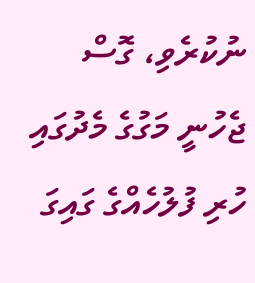ނުކުރެވި، ގޮސް ޖެހުނީ މަގުގެ މެދުގައި ހުރި ފުލުހެއްގެ ގައިގަ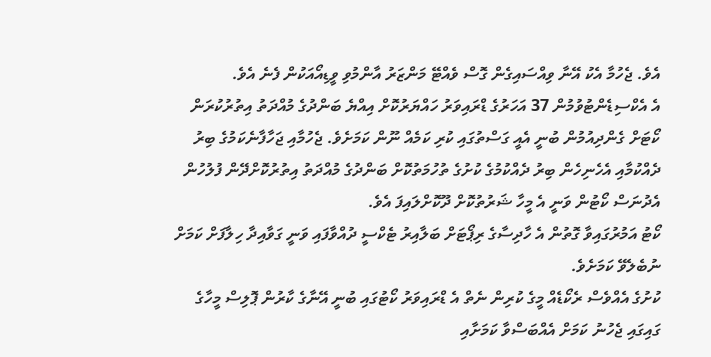އެވެ. ޖެހުމާ އެކު އޭނާ ވިއްސައިގެން ގޮސް ވެއްޓޭ މަންޒަރު އާންމުވި ވީޑިއޯއަކުން ފެނެ އެވެ.
އެ އެކްސިޑެންޓުވުމުން 37 އަހަރުގެ ޑްރައިވަރު ހައްޔަރުކޮށް އިއްޔެ ބަންދުގެ މުއްދަތު އިތުރުކުރަން ކޯޓަށް ގެންދިއުމުން ބުނީ އެއީ ގަސްތުގައި ކުރި ކަމެއް ނޫން ކަމަށެވެ. ޖެހުމާއި ޖަހާފާނެކަމުގެ ބިރު ދެއްކުމާއި އެހެނިހެން ބިރު ދެއްކުމުގެ ކުށުގެ ތުހުމަތުކޮށް ބަންދުގެ މުއްދަތު އިތުރުކޮށްދޭން ފުލުހުން އެދުނަސް ކޯޓުން ވަނީ އެ މީހާ ޝަރުތުކޮށް ދޫކޮށްލައިފަ އެވެ.
ކޯޓު އަމުރުގައިވާ ގޮތުން އެ ހާދިސާގެ ރިޕޯޓަށް ބަލާއިރު ޓެކްސީ ދުއްވާފައި ވަނީ ގަވާއިދާ ހިލާފަށް ކަމަށް ނުބެލެވޭ ކަމަށެވެ.
ކުށުގެ އެއްވެސް ރެކޯޑެއް މީގެ ކުރިން ނެތް އެ ޑްރައިވަރު ކޯޓުގައި ބުނީ އޭނާގެ ކާރުން ޕޮލިސް މީހާގެ ގައިގައި ޖެހުނު ކަމަށް އެއްބަސްވާ ކަމަށާއި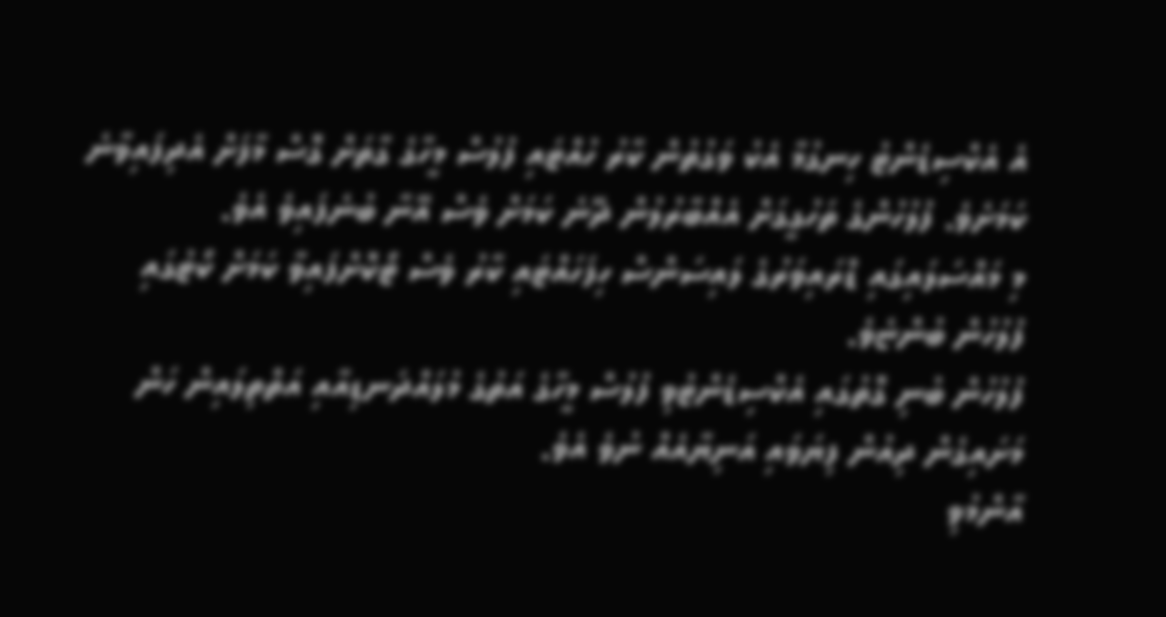އެ އެކްސިޑެންޓު ހިނގުމާ އެކު ވަގުތުން ކާރު ހުއްޓައި ފުލުސް މީހާގެ ގާތަށް ގޮސް މާފަށް އެދިފައިވާނެ ކަމަށެވެ. ފުލުހުންގެ ތަހުގީގަށް އެއްބާރުލުން ދޭނެ ކަމަށް ވެސް އޭނާ ބުނެފައިވެ އެވެ.
މި މައްސަލައިގައި ޑްރައިވަރުގެ ލައިސަންސް ހިފަހައްޓައި ކާރު ވެސް ޓޯކޮށްފައިވާ ކަމަށް ކޯޓުގައި ފުލުހުން ބުންޏެވެ.
ފުލުހުން ބުނި ގޮތުގައި އެކްސިޑެންޓުވި ފުލުސް މީހާގެ އަތުގެ މުލައްދަނޑިއާއި އަތްތިލައިން ހަން މަށައިގެން ދިއުން ފިޔަވައި އަނިޔާއެއް ނުވެ އެވެ.
އާންމުވި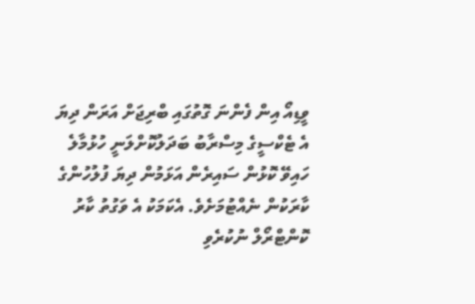ވީޑިއޯ އިން ފެންނަ ގޮތުގައި ބްރިޖަށް އަރަން ދިޔަ އެ ޓެކްސީގެ މިސްރާބު ބަދަލުކޮށްލަނީ ހުޅުމާލެ ހައިވޭ ކޮޅުން ސައިރެން އަޅަމުން ދިޔަ ފުލުހުންގެ ކާރަކުން ނެއްޓުމަށެވެ. އެކަމަކު އެ ވަގުތު ކާރު ކޮންޓްރޯލް ނުކުރެވި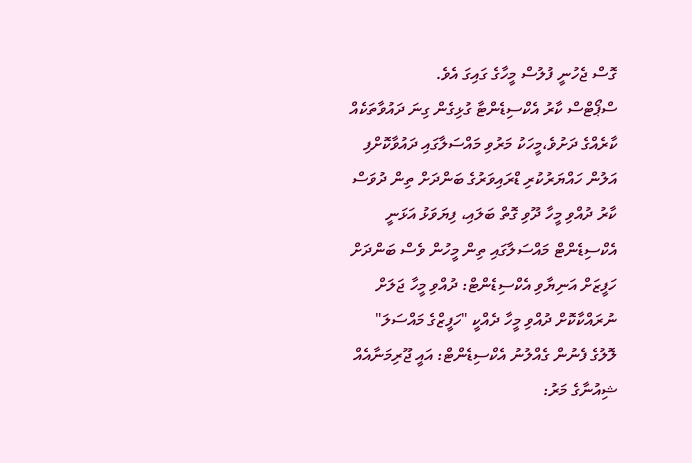ގޮސް ޖެހުނީ ފުލުސް މީހާގެ ގައިގަ އެވެ.
ސްޕޯޓްސް ކާރު އެކްސިޑެންޓާ ގުޅިގެން ގިނަ ދައުވާތަކެއް
ކާރެއްގެ ދަށުވެ،މީހަކު މަރުވި މައްސަލާގައި ދައުވާކޮށްފި
އަލުން ހައްޔަރުކުރި ޑްރައިވަރުގެ ބަންދަށް ތިން ދުވަސް
ކާރު ދުއްވި މީހާ ދޫވި ގޮތް ބަލައި، ފިޔަވަޅު އަޅަނީ
އެކްސިޑެންޓް މައްސަލާގައި ތިން މީހުން ވެސް ބަންދަށް
ހަފީޒަށް އަނިޔާވި އެކްސިޑެންޓް: ދުއްވި މީހާ ޖަލަށް
ނުރައްކާކޮށް ދުއްވި މީހާ ދެއްކީ "ހަފީޒްގެ މައްސަލަ"
ލޮލުގެ ފެނުން ގެއްލުނު އެކްސިޑެންޓް: އައީ ޖޫރިމަނާއެއް
ޝިއުނާގެ މަރު: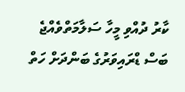ކާރު ދުއްވި މީހާ ސަލާމަތްވެއްޖެ
ބަސް ޑްރައިވަރުގެ ބަންދަށް ހަތް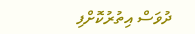ދުވަސް އިތުރުކޮށްފި